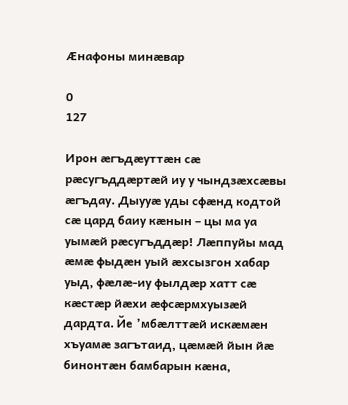Æнафоны минæвар

0
127

Ирон æгъдæуттæн сæ рæсугъддæртæй иу у чындзæхсæвы æгъдау. Дыууæ уды сфæнд кодтой сæ цард баиу кæнын – цы ма уа уымæй рæсугъддæр! Лæппуйы мад æмæ фыдæн уый æхсызгон хабар уыд, фæлæ-иу фылдæр хатт сæ кæстæр йæхи æфсæрмхуызæй дардта. Йе ’мбæлттæй искæмæн хъуамæ загътаид, цæмæй йын йæ бинонтæн бамбарын кæна,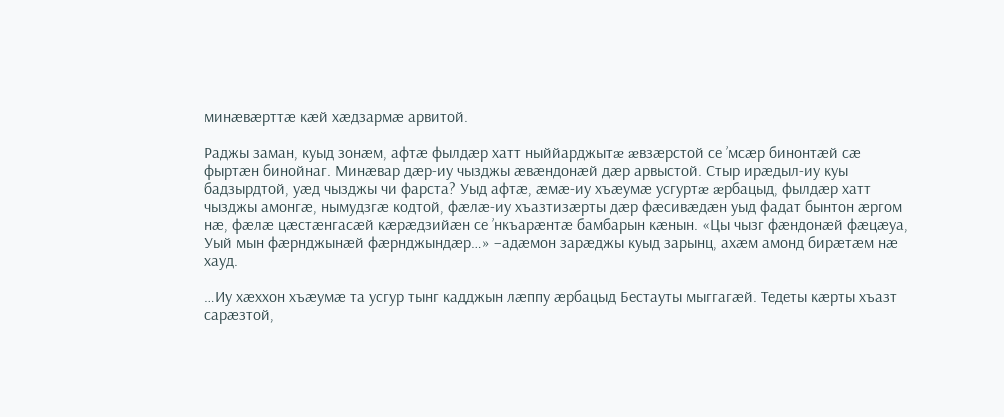минæвæрттæ кæй хæдзармæ арвитой.

Раджы заман, куыд зонæм, афтæ фылдæр хатт ныййарджытæ æвзæрстой се ’мсæр бинонтæй сæ фыртæн бинойнаг. Минæвар дæр-иу чызджы æвæндонæй дæр арвыстой. Стыр ирæдыл-иу куы бадзырдтой, уæд чызджы чи фарста? Уыд афтæ, æмæ-иу хъæумæ усгуртæ æрбацыд, фылдæр хатт чызджы амонгæ, нымудзгæ кодтой, фæлæ-иу хъазтизæрты дæр фæсивæдæн уыд фадат бынтон æргом нæ, фæлæ цæстæнгасæй кæрæдзийæн се ’нкъарæнтæ бамбарын кæнын. «Цы чызг фæндонæй фæцæуа, Уый мын фæрнджынæй фæрнджындæр…» –адæмон зарæджы куыд зарынц, ахæм амонд бирæтæм нæ хауд.

…Иу хæххон хъæумæ та усгур тынг кадджын лæппу æрбацыд Бестауты мыггагæй. Тедеты кæрты хъазт сарæзтой,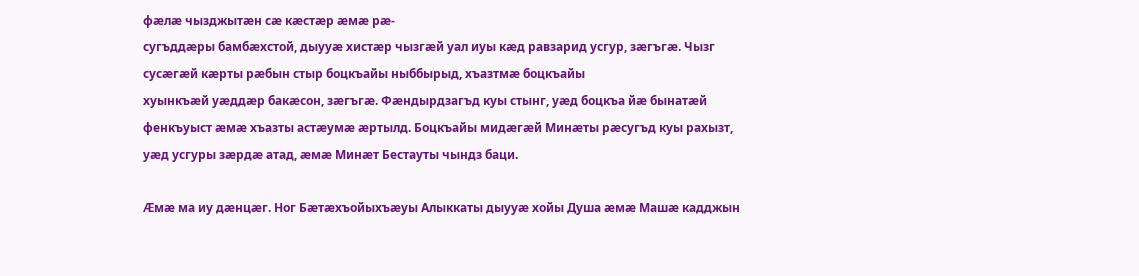фæлæ чызджытæн сæ кæстæр æмæ рæ-
сугъддæры бамбæхстой, дыууæ хистæр чызгæй уал иуы кæд равзарид усгур, зæгъгæ. Чызг сусæгæй кæрты рæбын стыр боцкъайы ныббырыд, хъазтмæ боцкъайы
хуынкъæй уæддæр бакæсон, зæгъгæ. Фæндырдзагъд куы стынг, уæд боцкъа йæ бынатæй фенкъуыст æмæ хъазты астæумæ æртылд. Боцкъайы мидæгæй Минæты рæсугъд куы рахызт, уæд усгуры зæрдæ атад, æмæ Минæт Бестауты чындз баци.

Æмæ ма иу дæнцæг. Ног Бæтæхъойыхъæуы Алыккаты дыууæ хойы Душа æмæ Машæ кадджын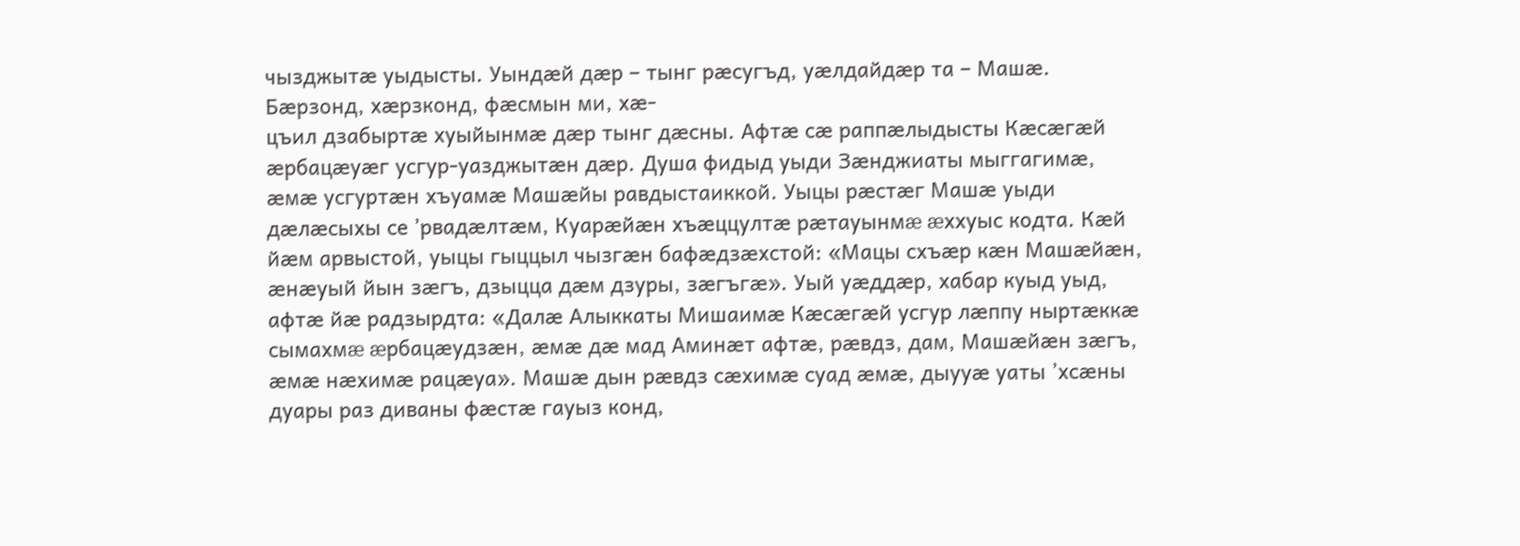чызджытæ уыдысты. Уындæй дæр – тынг рæсугъд, уæлдайдæр та – Машæ. Бæрзонд, хæрзконд, фæсмын ми, хæ-
цъил дзабыртæ хуыйынмæ дæр тынг дæсны. Афтæ сæ раппæлыдысты Кæсæгæй æрбацæуæг усгур-уазджытæн дæр. Душа фидыд уыди Зæнджиаты мыггагимæ, æмæ усгуртæн хъуамæ Машæйы равдыстаиккой. Уыцы рæстæг Машæ уыди дæлæсыхы се ’рвадæлтæм, Куарæйæн хъæццултæ рæтауынмæ æххуыс кодта. Кæй йæм арвыстой, уыцы гыццыл чызгæн бафæдзæхстой: «Мацы схъæр кæн Машæйæн, æнæуый йын зæгъ, дзыцца дæм дзуры, зæгъгæ». Уый уæддæр, хабар куыд уыд, афтæ йæ радзырдта: «Далæ Алыккаты Мишаимæ Кæсæгæй усгур лæппу ныртæккæ сымахмæ æрбацæудзæн, æмæ дæ мад Аминæт афтæ, рæвдз, дам, Машæйæн зæгъ, æмæ нæхимæ рацæуа». Машæ дын рæвдз сæхимæ суад æмæ, дыууæ уаты ’хсæны дуары раз диваны фæстæ гауыз конд,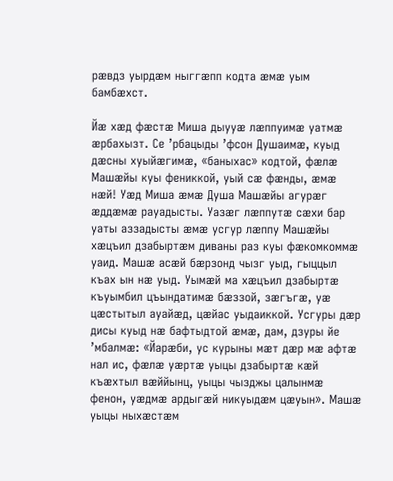рæвдз уырдæм ныггæпп кодта æмæ уым бамбæхст.

Йæ хæд фæстæ Миша дыууæ лæппуимæ уатмæ æрбахызт. Се ’рбацыды ’фсон Душаимæ, куыд дæсны хуыйæгимæ, «баныхас» кодтой, фæлæ Машæйы куы фениккой, уый сæ фæнды, æмæ нæй! Уæд Миша æмæ Душа Машæйы агурæг æддæмæ рауадысты. Уазæг лæппутæ сæхи бар уаты аззадысты æмæ усгур лæппу Машæйы хæцъил дзабыртæм диваны раз куы фæкомкоммæ уаид. Машæ асæй бæрзонд чызг уыд, гыццыл къах ын нæ уыд. Уымæй ма хæцъил дзабыртæ къуымбил цъындатимæ бæззой, зæгъгæ, уæ цæстытыл ауайæд, цæйас уыдаиккой. Усгуры дæр дисы куыд нæ бафтыдтой æмæ, дам, дзуры йе ’мбалмæ: «Йарæби, ус курыны мæт дæр мæ афтæ нал ис, фæлæ уæртæ уыцы дзабыртæ кæй къæхтыл вæййынц, уыцы чызджы цалынмæ фенон, уæдмæ ардыгæй никуыдæм цæуын». Машæ уыцы ныхæстæм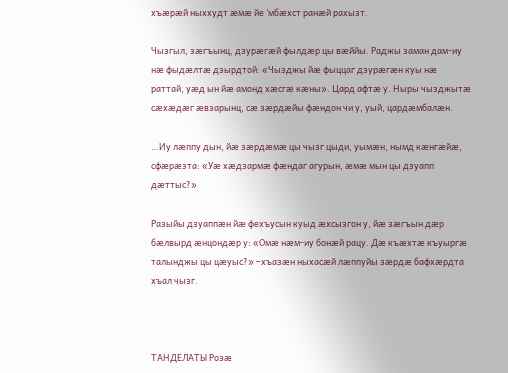хъæрæй ныххудт æмæ йе ’мбæхст ранæй рахызт.

Чызгыл, зæгъынц, дзурæгæй фылдæр цы вæййы. Раджы заман дам-иу нæ фыдæлтæ дзырдтой: «Чызджы йæ фыццаг дзурæгæн куы нæ раттай, уæд ын йæ амонд хæсгæ кæны». Цард афтæ у. Ныры чызджытæ сæхæдæг æвзарынц, сæ зæрдæйы фæндон чи у, уый, цардæмбалæн.

…Иу лæппу дын, йæ зæрдæмæ цы чызг цыди, уымæн, нымд кæнгæйæ, сфæрæзта: «Уæ хæдзармæ фæндаг агурын, æмæ мын цы дзуапп дæттыс?»

Разыйы дзуаппæн йæ фехъусын куыд æхсызгон у, йæ зæгъын дæр бæлвырд æнцондæр у: «Омæ нæм-иу бонæй рацу. Дæ къæхтæ къуыргæ талынджы цы цæуыс?» –хъазæн ныхасæй лæппуйы зæрдæ бафхæрдта хъал чызг.



ТАНДЕЛАТЫ Розæ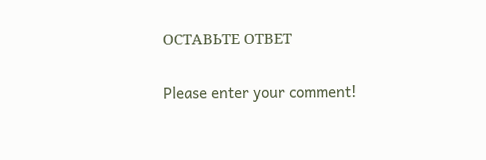ОСТАВЬТЕ ОТВЕТ

Please enter your comment!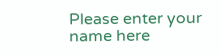Please enter your name here